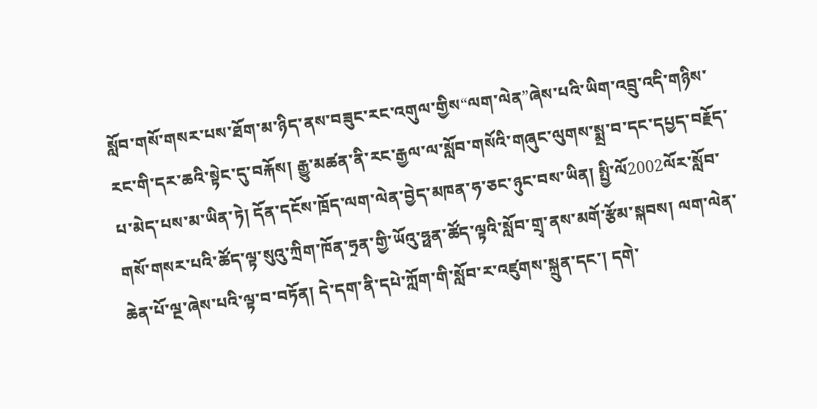སློབ་གསོ་གསར་པས་ཐོག་མ་ཉིད་ནས་བཟུང་རང་འགུལ་གྱིས“ལག་ལེན”ཞེས་པའི་ཡིག་འབྲུ་འདི་གཉིས་རང་གི་དར་ཆའི་སྟེང་དུ་བརྐོས། རྒྱུ་མཚན་ནི་རང་རྒྱལ་ལ་སློབ་གསོའི་གཞུང་ལུགས་སྨྲ་བ་དང་དཔྱད་བརྗོད་པ་མེད་པས་མ་ཡིན་ཏེ། དོན་དངོས་ཁྲོད་ལག་ལེན་བྱེད་མཁན་ཧ་ཅང་ཉུང་བས་ཡིན། སྤྱི་ལོ2002ལོར་སློབ་གསོ་གསར་པའི་ཚོད་ལྟ་སུའུ་ཀྲིག་ཁོན་ཧྲན་གྱི་ཡོའུ་ཧྥན་ཚོད་ལྟའི་སློབ་གྲྭ་ནས་མགོ་རྩོམ་སྐབས། ལག་ལེན་ཆེན་པོ་ལྔ་ཞེས་པའི་ལྟ་བ་བཏོན། དེ་དག་ནི་དཔེ་ཀློག་གི་སློབ་ར་འཛུགས་སྐྲུན་དང་། དགེ་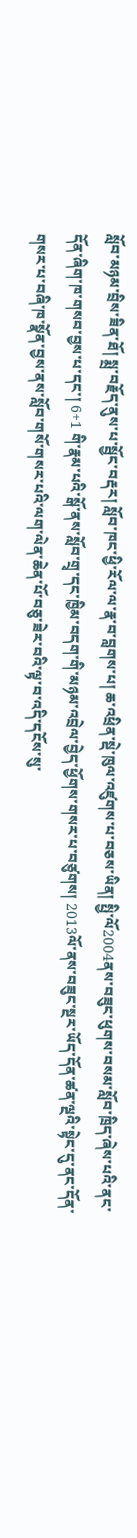སློབ་མཉམ་བྲིས་ཟིན་ཐོ། སྨྲ་བརྗོད་ནུས་པ་སྦྱོང་བརྡར། སློབ་ཁང་ཕྱི་རོལ་ལ་རྣ་བ་བླགས་པ། ཆ་འཕྲིན་སྡེ་ཁུལ་འཛུགས་པ་བཅས་ཡིན། སྤྱི་ལོ2004ནས་བཟུང་ཕུགས་བསམ་སློབ་ཁྲིད་ཞེས་པའི་ནང་དོན་ཞིག་ཁ་གསབ་བྱས་པ་དང་། 6+1 གི་རྣམ་པའི་སྒོ་ནས་སློབ་གྲྭ་དང་ཁྱིམ་བདག་གི་མཉམ་འབྲེལ་བྱེད་ཕྱོགས་གསར་པ་བཙུགས། 2013ལོ་ནས་བཟུང་སྔར་ཡོད་དོན་ཚན་ལྔའི་སྟེང་དུ་ནང་དོན་གསར་པ་བཞི་ཁ་སྣོན་བྱས་ནས་སློབ་གསོ་གསར་པའི་ལག་ལེན་ཆེན་པོ་བཅུ་ཟེར་བའི་ལྟ་བ་འདི་དངོས་སུ་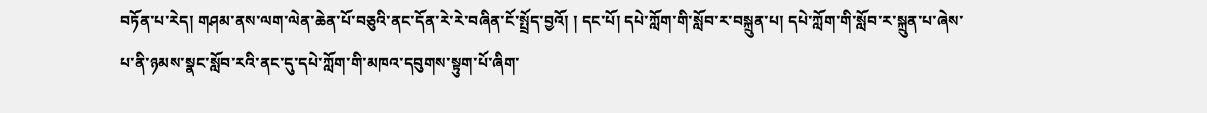བཏོན་པ་རེད། གཤམ་ནས་ལག་ལེན་ཆེན་པོ་བཅུའི་ནང་དོན་རེ་རེ་བཞིན་ངོ་སྤྲོད་བྱའོ། ། དང་པོ། དཔེ་ཀློག་གི་སློབ་ར་བསྐྲུན་པ། དཔེ་ཀློག་གི་སློབ་ར་སྐྲུན་པ་ཞེས་པ་ནི་ཉམས་སྣང་སློབ་རའི་ནང་དུ་དཔེ་ཀློག་གི་མཁའ་དབུགས་སྟུག་པོ་ཞིག་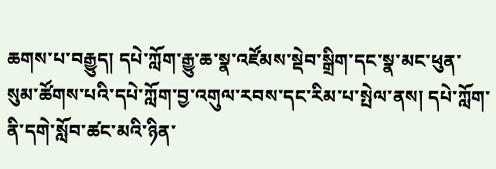ཆགས་པ་བརྒྱུད། དཔེ་ཀློག་རྒྱུ་ཆ་སྣ་འཛོམས་སྡེབ་སྒྲིག་དང་སྣ་མང་ཕུན་སུམ་ཚོགས་པའི་དཔེ་ཀློག་བྱ་འགུལ་རབས་དང་རིམ་པ་སྤེལ་ནས། དཔེ་ཀློག་ནི་དགེ་སློབ་ཚང་མའི་ཉིན་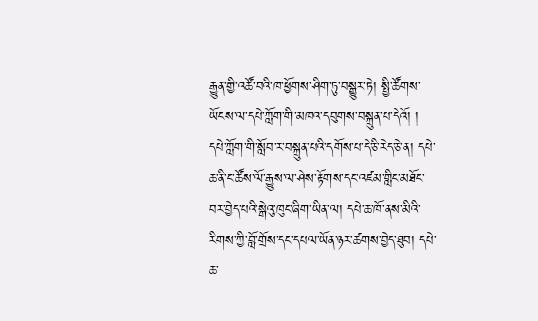རྒྱུན་གྱི་འཚོ་བའི་ཁ་ཕྱོགས་ཤིག་ཏུ་བསྒྱུར་ཏེ། སྤྱི་ཚོགས་ཡོངས་ལ་དཔེ་ཀློག་གི་མཁའ་དབུགས་བསྐྲུན་པ་དེའོ། ། དཔེ་ཀློག་གི་སློབ་ར་བསྐྲུན་པའི་དགོས་པ་དེ་ཅི་རེད་ཅེ་ན། དཔེ་ཆ་ནི་ང་ཚོས་ལོ་རྒྱུས་ལ་ཤེས་རྟོགས་དང་འཛམ་གླིང་མཐོང་བར་བྱེད་པའི་སྒེའུ་ཁུང་ཞིག་ཡིན་ལ། དཔེ་ཆ་ཁོ་ནས་མིའི་རིགས་ཀྱི་བློ་གྲོས་དང་དཔལ་ཡོན་ཉར་ཚགས་བྱེད་ཐུབ། དཔེ་ཆ་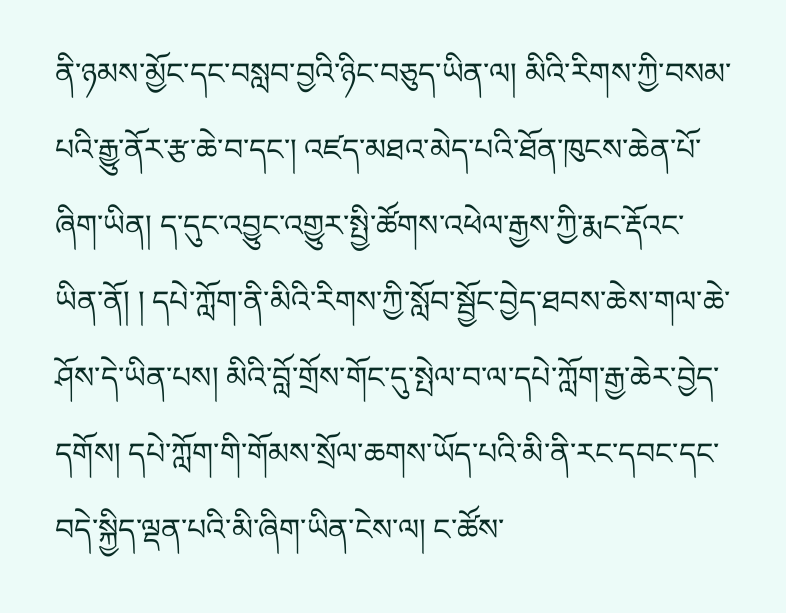ནི་ཉམས་མྱོང་དང་བསླབ་བྱའི་ཉིང་བཅུད་ཡིན་ལ། མིའི་རིགས་ཀྱི་བསམ་པའི་རྒྱུ་ནོར་རྩ་ཆེ་བ་དང་། འཛད་མཐའ་མེད་པའི་ཐོན་ཁུངས་ཆེན་པོ་ཞིག་ཡིན། ད་དུང་འབྱུང་འགྱུར་སྤྱི་ཚོགས་འཕེལ་རྒྱས་ཀྱི་རྨང་རྡོའང་ཡིན་ནོ། ། དཔེ་ཀློག་ནི་མིའི་རིགས་ཀྱི་སློབ་སྦྱོང་བྱེད་ཐབས་ཆེས་གལ་ཆེ་ཤོས་དེ་ཡིན་པས། མིའི་བློ་གྲོས་གོང་དུ་སྤེལ་བ་ལ་དཔེ་ཀློག་རྒྱ་ཆེར་བྱེད་དགོས། དཔེ་ཀློག་གི་གོམས་སྲོལ་ཆགས་ཡོད་པའི་མི་ནི་རང་དབང་དང་བདེ་སྐྱིད་ལྡན་པའི་མི་ཞིག་ཡིན་ངེས་ལ། ང་ཚོས་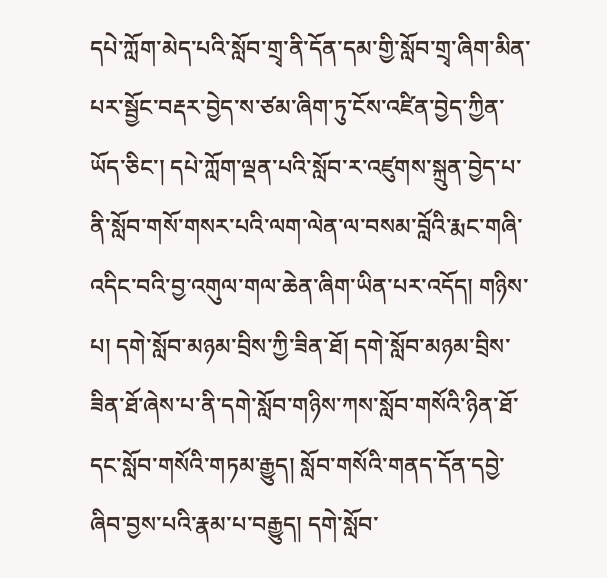དཔེ་ཀློག་མེད་པའི་སློབ་གྲྭ་ནི་དོན་དམ་གྱི་སློབ་གྲྭ་ཞིག་མིན་པར་སྦྱོང་བརྡར་བྱེད་ས་ཙམ་ཞིག་ཏུ་ངོས་འཛིན་བྱེད་ཀྱིན་ཡོད་ཅིང་། དཔེ་ཀློག་ལྡན་པའི་སློབ་ར་འཛུགས་སྐྲུན་བྱེད་པ་ནི་སློབ་གསོ་གསར་པའི་ལག་ལེན་ལ་བསམ་བློའི་རྨང་གཞི་འདིང་བའི་བྱ་འགུལ་གལ་ཆེན་ཞིག་ཡིན་པར་འདོད། གཉིས་པ། དགེ་སློབ་མཉམ་བྲིས་ཀྱི་ཟིན་ཐོ། དགེ་སློབ་མཉམ་བྲིས་ཟིན་ཐོ་ཞེས་པ་ནི་དགེ་སློབ་གཉིས་ཀས་སློབ་གསོའི་ཉིན་ཐོ་དང་སློབ་གསོའི་གཏམ་རྒྱུད། སློབ་གསོའི་གནད་དོན་དབྱེ་ཞིབ་བྱས་པའི་རྣམ་པ་བརྒྱུད། དགེ་སློབ་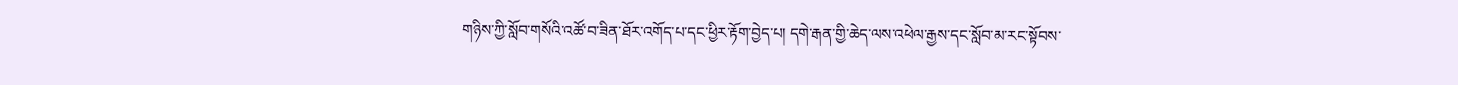གཉིས་ཀྱི་སློབ་གསོའི་འཚོ་བ་ཟིན་ཐོར་འགོད་པ་དང་ཕྱིར་རྟོག་བྱེད་པ། དགེ་རྒན་གྱི་ཆེད་ལས་འཕེལ་རྒྱས་དང་སློབ་མ་རང་སྟོབས་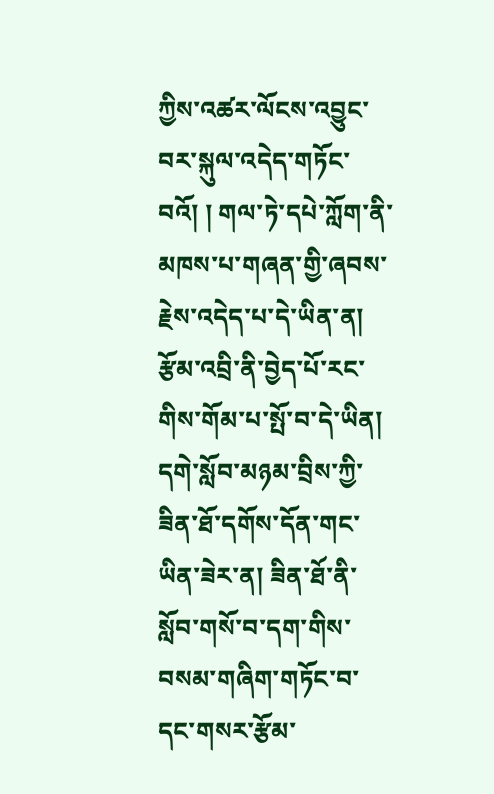ཀྱིས་འཚར་ལོངས་འབྱུང་བར་སྐུལ་འདེད་གཏོང་བའོ། ། གལ་ཏེ་དཔེ་ཀློག་ནི་མཁས་པ་གཞན་གྱི་ཞབས་རྗེས་འདེད་པ་དེ་ཡིན་ན། རྩོམ་འབྲི་ནི་བྱེད་པོ་རང་གིས་གོམ་པ་སྤོ་བ་དེ་ཡིན། དགེ་སློབ་མཉམ་བྲིས་ཀྱི་ཟིན་ཐོ་དགོས་དོན་གང་ཡིན་ཟེར་ན། ཟིན་ཐོ་ནི་སློབ་གསོ་བ་དག་གིས་བསམ་གཞིག་གཏོང་བ་དང་གསར་རྩོམ་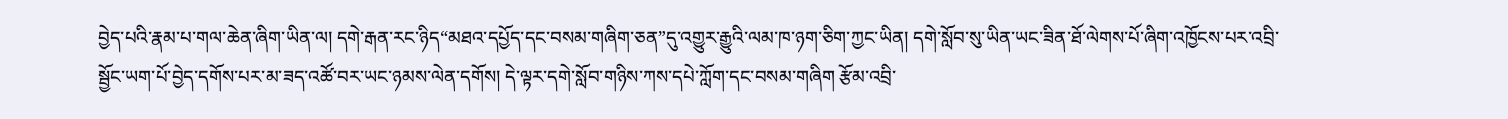བྱེད་པའི་རྣམ་པ་གལ་ཆེན་ཞིག་ཡིན་ལ། དགེ་རྒན་རང་ཉིད“མཐའ་དཔྱོད་དང་བསམ་གཞིག་ཅན”དུ་འགྱུར་རྒྱུའི་ལམ་ཁ་ཉག་ཅིག་ཀྱང་ཡིན། དགེ་སློབ་སུ་ཡིན་ཡང་ཟིན་ཐོ་ལེགས་པོ་ཞིག་འཁྱོངས་པར་འབྲི་སྦྱོང་ཡག་པོ་བྱེད་དགོས་པར་མ་ཟད་འཚོ་བར་ཡང་ཉམས་ལེན་དགོས། དེ་ལྟར་དགེ་སློབ་གཉིས་ཀས་དཔེ་ཀློག་དང་བསམ་གཞིག རྩོམ་འབྲི་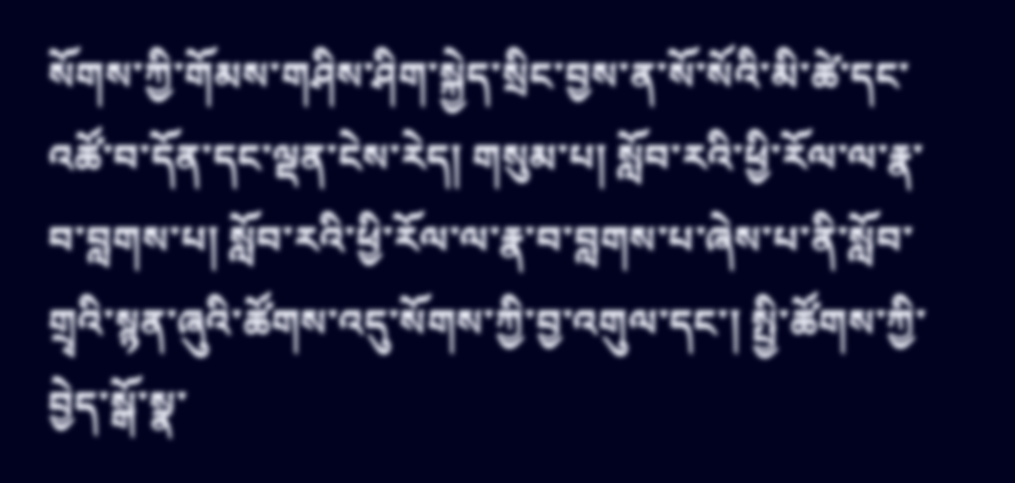སོགས་ཀྱི་གོམས་གཤིས་ཤིག་སྐྱེད་སྲིང་བྱས་ན་སོ་སོའི་མི་ཚེ་དང་འཚོ་བ་དོན་དང་ལྡན་ངེས་རེད། གསུམ་པ། སློབ་རའི་ཕྱི་རོལ་ལ་རྣ་བ་བླགས་པ། སློབ་རའི་ཕྱི་རོལ་ལ་རྣ་བ་བླགས་པ་ཞེས་པ་ནི་སློབ་གྲྭའི་སྙན་ཞུའི་ཚོགས་འདུ་སོགས་ཀྱི་བྱ་འགུལ་དང་། སྤྱི་ཚོགས་ཀྱི་བྱེད་སྒོ་སྣ་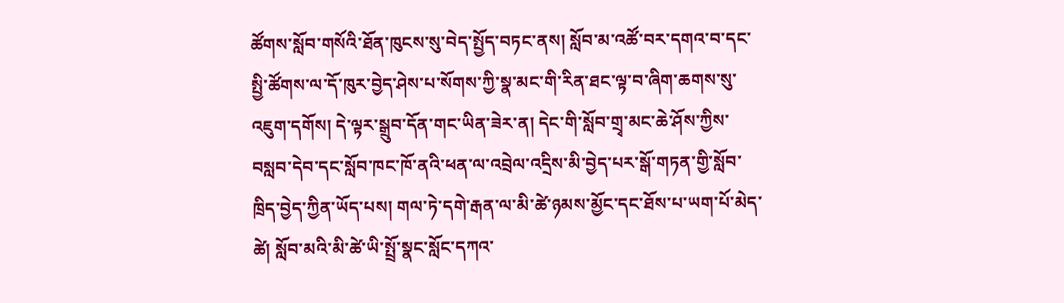ཚོགས་སློབ་གསོའི་ཐོན་ཁུངས་སུ་བེད་སྤྱོད་བཏང་ནས། སློབ་མ་འཚོ་བར་དགའ་བ་དང་སྤྱི་ཚོགས་ལ་དོ་ཁུར་བྱེད་ཤེས་པ་སོགས་ཀྱི་སྣ་མང་གི་རིན་ཐང་ལྟ་བ་ཞིག་ཆགས་སུ་འཇུག་དགོས། དེ་ལྟར་སྒྲུབ་དོན་གང་ཡིན་ཟེར་ན། དེང་གི་སློབ་གྲྭ་མང་ཆེ་ཤོས་ཀྱིས་བསླབ་དེབ་དང་སློབ་ཁང་ཁོ་ནའི་ཕན་ལ་འབྲེལ་འདྲིས་མི་བྱེད་པར་སྒོ་གཏན་གྱི་སློབ་ཁྲིད་བྱེད་ཀྱིན་ཡོད་པས། གལ་ཏེ་དགེ་རྒན་ལ་མི་ཚེ་ཉམས་མྱོང་དང་ཐོས་པ་ཡག་པོ་མེད་ཚེ། སློབ་མའི་མི་ཚེ་ཡི་སྤྲོ་སྣང་སློང་དཀའ་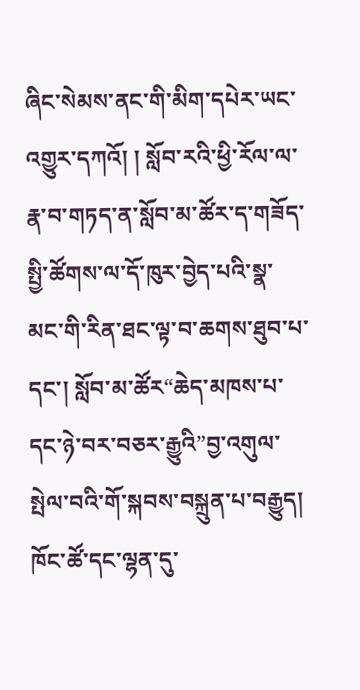ཞིང་སེམས་ནང་གི་མིག་དཔེར་ཡང་འགྱུར་དཀའོ། ། སློབ་རའི་ཕྱི་རོལ་ལ་རྣ་བ་གཏད་ན་སློབ་མ་ཚོར་ད་གཟོད་སྤྱི་ཚོགས་ལ་དོ་ཁུར་བྱེད་པའི་སྣ་མང་གི་རིན་ཐང་ལྟ་བ་ཆགས་ཐུབ་པ་དང་། སློབ་མ་ཚོར“ཆེད་མཁས་པ་དང་ཉེ་བར་བཅར་རྒྱུའི”བྱ་འགུལ་སྤེལ་བའི་གོ་སྐབས་བསྐྲུན་པ་བརྒྱུད། ཁོང་ཚོ་དང་ལྷན་དུ་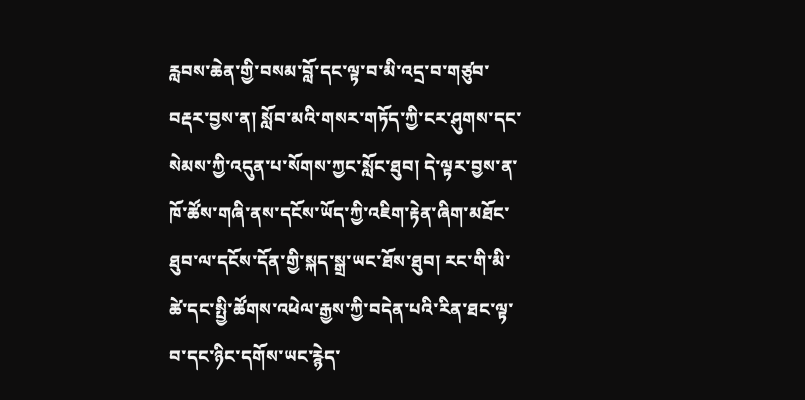རླབས་ཆེན་གྱི་བསམ་བློ་དང་ལྟ་བ་མི་འདྲ་བ་གཙུབ་བརྡར་བྱས་ན། སློབ་མའི་གསར་གཏོད་ཀྱི་ངར་ཤུགས་དང་སེམས་ཀྱི་འདུན་པ་སོགས་ཀྱང་སློང་ཐུབ། དེ་ལྟར་བྱས་ན་ཁོ་ཚོས་གཞི་ནས་དངོས་ཡོད་ཀྱི་འཇིག་རྟེན་ཞིག་མཐོང་ཐུབ་ལ་དངོས་དོན་གྱི་སྐད་སྒྲ་ཡང་ཐོས་ཐུབ། རང་གི་མི་ཚེ་དང་སྤྱི་ཚོགས་འཕེལ་རྒྱས་ཀྱི་བདེན་པའི་རིན་ཐང་ལྟ་བ་དང་ཉིང་དགོས་ཡང་རྙེད་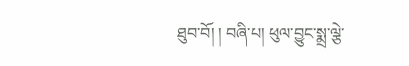ཐུབ་བོ། ། བཞི་པ། ཕུལ་བྱུང་སྨྲ་ལྕེ་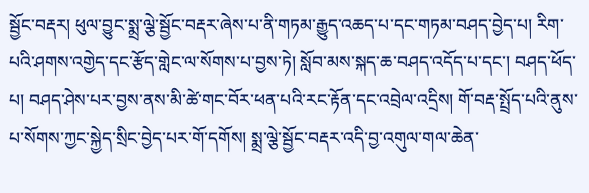སྦྱོང་བརྡར། ཕུལ་བྱུང་སྨྲ་ལྕེ་སྦྱོང་བརྡར་ཞེས་པ་ནི་གཏམ་རྒྱུད་འཆད་པ་དང་གཏམ་བཤད་བྱེད་པ། རིག་པའི་ཤགས་འགྱེད་དང་རྩོད་གླེང་ལ་སོགས་པ་བྱས་ཏེ། སློབ་མས་སྐད་ཆ་བཤད་འདོད་པ་དང་། བཤད་ཕོད་པ། བཤད་ཤེས་པར་བྱས་ནས་མི་ཚེ་གང་བོར་ཕན་པའི་རང་རྟོན་དང་འབྲེལ་འདྲིས། གོ་བརྡ་སྤྲོད་པའི་ནུས་པ་སོགས་ཀྱང་སྐྱེད་སྲིང་བྱེད་པར་གོ་དགོས། སྨྲ་ལྕེ་སྦྱོང་བརྡར་འདི་བྱ་འགུལ་གལ་ཆེན་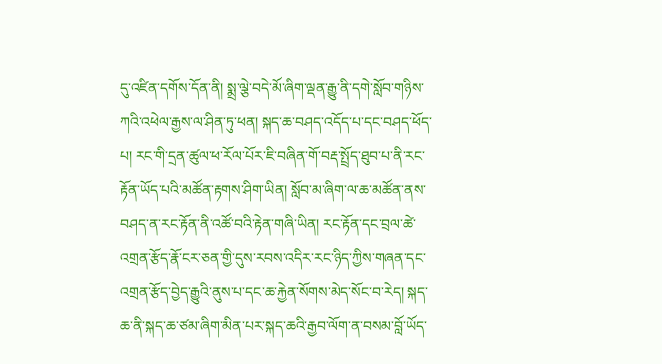དུ་འཛིན་དགོས་དོན་ནི། སྨྲ་ལྕེ་བདེ་མོ་ཞིག་ལྡན་རྒྱུ་ནི་དགེ་སློབ་གཉིས་ཀའི་འཕེལ་རྒྱས་ལ་ཤིན་ཏུ་ཕན། སྐད་ཆ་བཤད་འདོད་པ་དང་བཤད་ཕོད་པ། རང་གི་དྲན་ཚུལ་ཕ་རོལ་པོར་ཇི་བཞིན་གོ་བརྡ་སྤྲོད་ཐུབ་པ་ནི་རང་རྟོན་ཡོད་པའི་མཚོན་རྟགས་ཤིག་ཡིན། སློབ་མ་ཞིག་ལ་ཆ་མཚོན་ནས་བཤད་ན་རང་རྟོན་ནི་འཚོ་བའི་རྟེན་གཞི་ཡིན། རང་རྟོན་དང་བྲལ་ཚེ་འགྲན་རྩོད་རྣོ་ངར་ཅན་གྱི་དུས་རབས་འདིར་རང་ཉིད་ཀྱིས་གཞན་དང་འགྲན་རྩོད་བྱེད་རྒྱུའི་ནུས་པ་དང་ཆ་རྐྱེན་སོགས་མེད་སོང་བ་རེད། སྐད་ཆ་ནི་སྐད་ཆ་ཙམ་ཞིག་མིན་པར་སྐད་ཆའི་རྒྱབ་ལོག་ན་བསམ་བློ་ཡོད་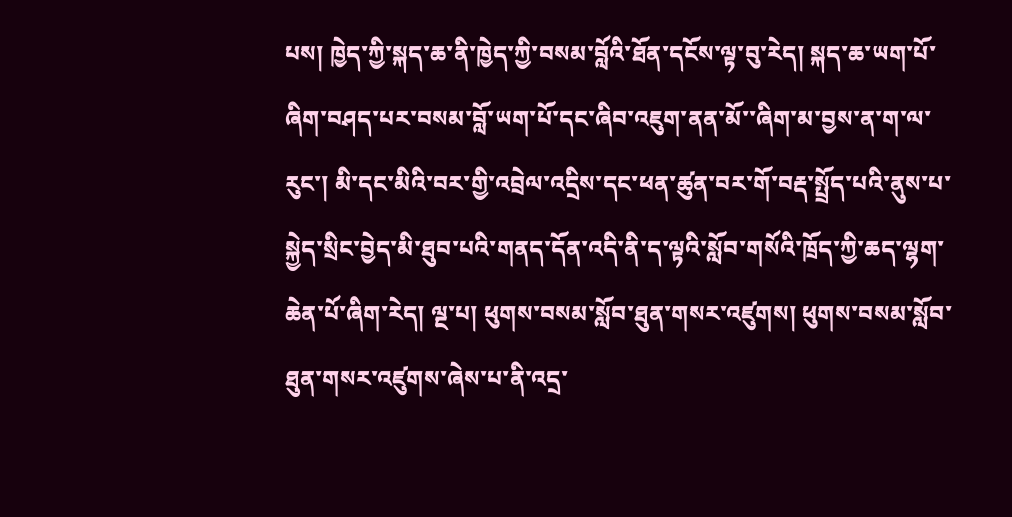པས། ཁྱེད་ཀྱི་སྐད་ཆ་ནི་ཁྱེད་ཀྱི་བསམ་བློའི་ཐོན་དངོས་ལྟ་བུ་རེད། སྐད་ཆ་ཡག་པོ་ཞིག་བཤད་པར་བསམ་བློ་ཡག་པོ་དང་ཞིབ་འཇུག་ནན་མོ་་ཞིག་མ་བྱས་ན་ག་ལ་རུང་། མི་དང་མིའི་བར་གྱི་འབྲེལ་འདྲིས་དང་ཕན་ཚུན་བར་གོ་བརྡ་སྤྲོད་པའི་ནུས་པ་སྐྱེད་སྲིང་བྱེད་མི་ཐུབ་པའི་གནད་དོན་འདི་ནི་ད་ལྟའི་སློབ་གསོའི་ཁྲོད་ཀྱི་ཆད་ལྷག་ཆེན་པོ་ཞིག་རེད། ལྔ་པ། ཕུགས་བསམ་སློབ་ཐུན་གསར་འཛུགས། ཕུགས་བསམ་སློབ་ཐུན་གསར་འཛུགས་ཞེས་པ་ནི་འདྲ་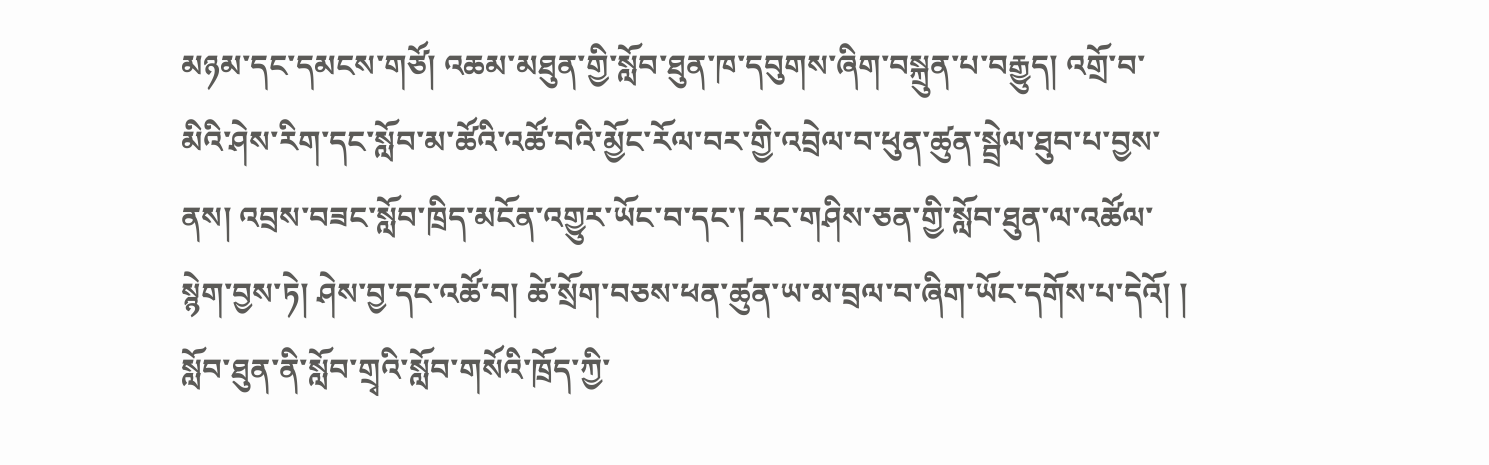མཉམ་དང་དམངས་གཙོ། འཆམ་མཐུན་གྱི་སློབ་ཐུན་ཁ་དབུགས་ཞིག་བསྐྲུན་པ་བརྒྱུད། འགྲོ་བ་མིའི་ཤེས་རིག་དང་སློབ་མ་ཚོའི་འཚོ་བའི་མྱོང་རོལ་བར་གྱི་འབྲེལ་བ་ཕུན་ཚུན་སྦྲེལ་ཐུབ་པ་བྱས་ནས། འབྲས་བཟང་སློབ་ཁྲིད་མངོན་འགྱུར་ཡོང་བ་དང་། རང་གཤིས་ཅན་གྱི་སློབ་ཐུན་ལ་འཚོལ་སྙེག་བྱས་ཏེ། ཤེས་བྱ་དང་འཚོ་བ། ཚེ་སྲོག་བཅས་ཕན་ཚུན་ཡ་མ་བྲལ་བ་ཞིག་ཡོང་དགོས་པ་དེའོ། ། སློབ་ཐུན་ནི་སློབ་གྲྭའི་སློབ་གསོའི་ཁྲོད་ཀྱི་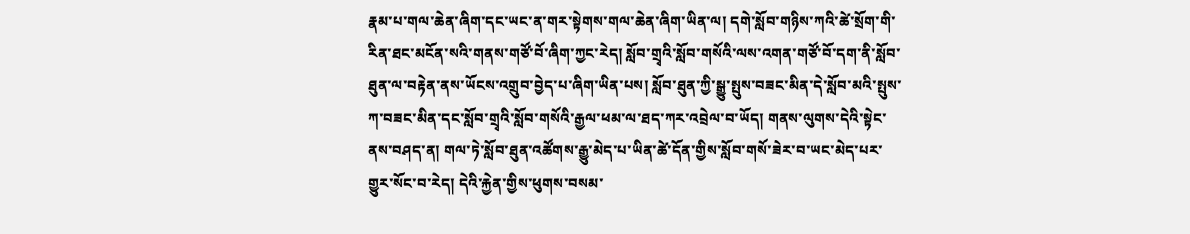རྣམ་པ་གལ་ཆེན་ཞིག་དང་ཡང་ན་གར་སྟེགས་གལ་ཆེན་ཞིག་ཡིན་ལ། དགེ་སློབ་གཉིས་ཀའི་ཚེ་སྲོག་གི་རིན་ཐང་མངོན་སའི་གནས་གཙོ་བོ་ཞིག་ཀྱང་རེད། སློབ་གྲྭའི་སློབ་གསོའི་ལས་འགན་གཙོ་བོ་དག་ནི་སློབ་ཐུན་ལ་བརྟེན་ནས་ཡོངས་འགྲུབ་བྱེད་པ་ཞིག་ཡིན་པས། སློབ་ཐུན་ཀྱི་སྒྱུ་སྤུས་བཟང་མིན་དེ་སློབ་མའི་སྤུས་ཀ་བཟང་མིན་དང་སློབ་གྲྭའི་སློབ་གསོའི་རྒྱལ་ཕམ་ལ་ཐད་ཀར་འབྲེལ་བ་ཡོད། གནས་ལུགས་དེའི་སྟེང་ནས་བཤད་ན། གལ་ཏེ་སློབ་ཐུན་འཚོགས་རྒྱུ་མེད་པ་ཡིན་ཚེ་དོན་གྱིས་སློབ་གསོ་ཟེར་བ་ཡང་མེད་པར་གྱུར་སོང་བ་རེད། དེའི་རྐྱེན་གྱིས་ཕུགས་བསམ་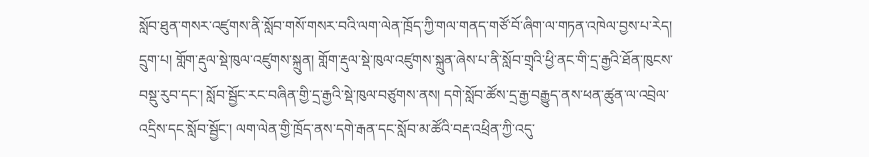སློབ་ཐུན་གསར་འཛུགས་ནི་སློབ་གསོ་གསར་བའི་ལག་ལེན་ཁྲོད་ཀྱི་གལ་གནད་གཙོ་བོ་ཞིག་ལ་གཏན་འཁེལ་བྱས་པ་རེད། དྲུག་པ། གློག་རྡུལ་སྡེ་ཁུལ་འཛུགས་སྐྲུན། གློག་རྡུལ་སྡེ་ཁུལ་འཛུགས་སྐྲུན་ཞེས་པ་ནི་སློབ་གྲྭའི་ཕྱི་ནང་གི་དྲ་རྒྱའི་ཐོན་ཁུངས་བསྡུ་རུབ་དང་། སློབ་སྦྱོང་རང་བཞིན་གྱི་དྲ་རྒྱའི་སྡེ་ཁུལ་བཙུགས་ནས། དགེ་སློབ་ཚོས་དྲ་རྒྱ་བརྒྱུད་ནས་ཕན་ཚུན་ལ་འབྲེལ་འདྲིས་དང་སློབ་སྦྱོང་། ལག་ལེན་གྱི་ཁྲོད་ནས་དགེ་རྒན་དང་སློབ་མ་ཚོའི་བརྡ་འཕྲིན་ཀྱི་འདུ་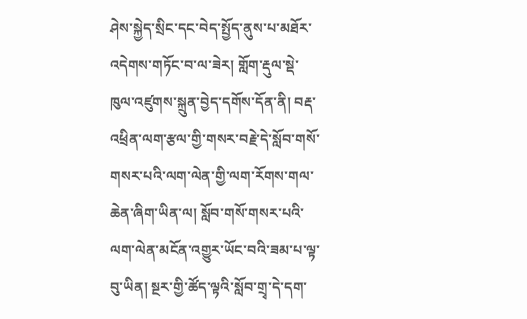ཤེས་སྐྱེད་སྲིང་དང་བེད་སྤྱོད་ནུས་པ་མཐོར་འདེགས་གཏོང་བ་ལ་ཟེར། གློག་རྡུལ་སྡེ་ཁུལ་འཛུགས་སྐྲུན་བྱེད་དགོས་དོན་ནི། བརྡ་འཕྲིན་ལག་རྩལ་གྱི་གསར་བརྗེ་དེ་སློབ་གསོ་གསར་པའི་ལག་ལེན་གྱི་ལག་རོགས་གལ་ཆེན་ཞིག་ཡིན་ལ། སློབ་གསོ་གསར་པའི་ལག་ལེན་མངོན་འགྱུར་ཡོང་བའི་ཟམ་པ་ལྟ་བུ་ཡིན། སྔར་གྱི་ཚོད་ལྟའི་སློབ་གྲྭ་དེ་དག་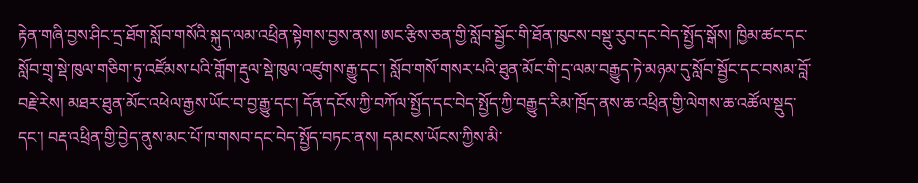རྟེན་གཞི་བྱས་ཤིང་དྲ་ཐོག་སློབ་གསོའི་སྐུད་ལམ་འཕྲིན་སྟེགས་བྱས་ནས། ཨང་རྩིས་ཅན་གྱི་སློབ་སྦྱོང་གི་ཐོན་ཁུངས་བསྡུ་རུབ་དང་བེད་སྤྱོད་སྒོས། ཁྱིམ་ཚང་དང་སློབ་གྲྭ་སྡེ་ཁུལ་གཅིག་ཏུ་འཛོམས་པའི་གློག་རྡུལ་སྡེ་ཁུལ་འཛུགས་རྒྱུ་དང་། སློབ་གསོ་གསར་པའི་ཐུན་མོང་གི་དྲ་ལམ་བརྒྱུད་ཏེ་མཉམ་དུ་སློབ་སྦྱོང་དང་བསམ་བློ་བརྗེ་རེས། མཐར་ཐུན་མོང་འཕེལ་རྒྱས་ཡོང་བ་བྱ་རྒྱུ་དང་། དོན་དངོས་ཀྱི་བཀོལ་སྤྱོད་དང་བེད་སྤྱོད་ཀྱི་བརྒྱུད་རིམ་ཁྲོད་ནས་ཆ་འཕྲིན་གྱི་ལེགས་ཆ་འཚོལ་སྡུད་དང་། བརྡ་འཕྲིན་གྱི་བྱེད་ནུས་མང་པོ་ཁ་གསབ་དང་བེད་སྤྱོད་བཏང་ནས། དམངས་ཡོངས་ཀྱིས་མི་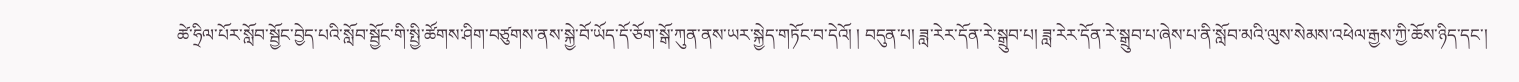ཚེ་ཧྲིལ་པོར་སློབ་སྦྱོང་བྱེད་པའི་སློབ་སྦྱོང་གི་སྤྱི་ཚོགས་ཤིག་བཙུགས་ནས་སྐྱེ་བོ་ཡོད་དོ་ཅོག་སྒོ་ཀུན་ནས་ཡར་སྐྱེད་གཏོང་བ་དེའོ། ། བདུན་པ། ཟླ་རེར་དོན་རེ་སྒྲུབ་པ། ཟླ་རེར་དོན་རེ་སྒྲུབ་པ་ཞེས་པ་ནི་སློབ་མའི་ལུས་སེམས་འཕེལ་རྒྱས་ཀྱི་ཆོས་ཉིད་དང་།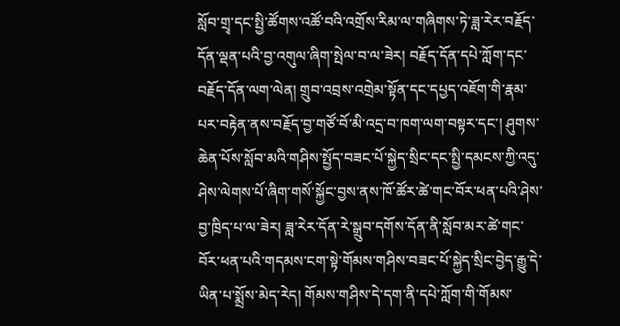སློབ་གྲྭ་དང་སྤྱི་ཚོགས་འཚོ་བའི་འགྲོས་རིམ་ལ་གཞིགས་ཏེ་ཟླ་རེར་བརྗོད་དོན་ལྡན་པའི་བྱ་འགུལ་ཞིག་སྤེལ་བ་ལ་ཟེར། བརྗོད་དོན་དཔེ་ཀློག་དང་བརྗོད་དོན་ལག་ལེན། གྲུབ་འབྲས་འགྲེམ་སྟོན་དང་དཔྱད་འཇོག་གི་རྣམ་པར་བརྟེན་ནས་བརྗོད་བྱ་གཙོ་བོ་མི་འདྲ་བ་ཁག་ལག་བསྟར་དང་། ཤུགས་ཆེན་པོས་སློབ་མའི་གཤིས་སྤྱོད་བཟང་པོ་སྐྱེད་སྲིང་དང་སྤྱི་དམངས་ཀྱི་འདུ་ཤེས་ལེགས་པོ་ཞིག་གསོ་སྐྱོང་བྱས་ནས་ཁོ་ཚོར་ཚེ་གང་བོར་ཕན་པའི་ཤེས་བྱ་ཁྲིད་པ་ལ་ཟེར། ཟླ་རེར་དོན་རེ་སྒྲུབ་དགོས་དོན་ནི་སློབ་མར་ཚེ་གང་བོར་ཕན་པའི་གདམས་ངག་སྟེ་གོམས་གཤིས་བཟང་པོ་སྐྱེད་སྲིང་བྱེད་རྒྱུ་དེ་ཡིན་པ་སྨྲོས་མེད་རེད། གོམས་གཤིས་དེ་དག་ནི་དཔེ་ཀློག་གི་གོམས་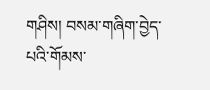གཤིས། བསམ་གཞིག་བྱེད་པའི་གོམས་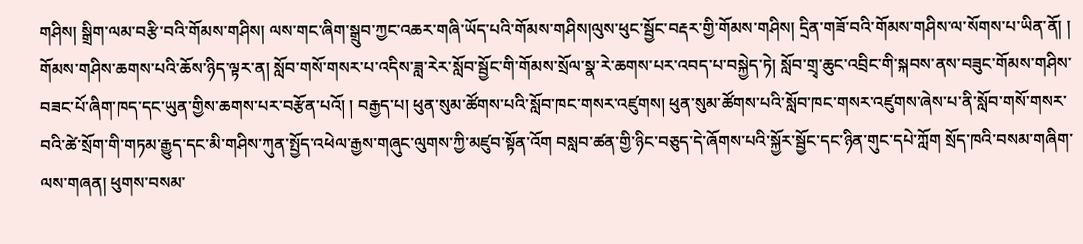གཤིས། སྒྲིག་ལམ་བརྩི་བའི་གོམས་གཤིས། ལས་གང་ཞིག་སྒྲུབ་ཀྱང་འཆར་གཞི་ཡོད་པའི་གོམས་གཤིས།ལུས་ཕུང་སྦྱོང་བརྡར་གྱི་གོམས་གཤིས། དྲིན་གཟོ་བའི་གོམས་གཤིས་ལ་སོགས་པ་ཡིན་ནོ། ། གོམས་གཤིས་ཆགས་པའི་ཆོས་ཉིད་ལྟར་ན། སློབ་གསོ་གསར་པ་འདིས་ཟླ་རེར་སློབ་སྦྱོང་གི་གོམས་སྲོལ་སྣ་རེ་ཆགས་པར་འབད་པ་བསྐྱེད་ཏེ། སློབ་གྲྭ་ཆུང་འབྲིང་གི་སྐབས་ནས་བཟུང་གོམས་གཤིས་བཟང་པོ་ཞིག་ཁད་དང་ཡུན་གྱིས་ཆགས་པར་བརྩོན་པའོ། ། བརྒྱད་པ། ཕུན་སུམ་ཚོགས་པའི་སློབ་ཁང་གསར་འཛུགས། ཕུན་སུམ་ཚོགས་པའི་སློབ་ཁང་གསར་འཛུགས་ཞེས་པ་ནི་སློབ་གསོ་གསར་བའི་ཚེ་སྲོག་གི་གཏམ་རྒྱུད་དང་མི་གཤིས་ཀུན་སྤྱོད་འཕེལ་རྒྱས་གཞུང་ལུགས་ཀྱི་མཛུབ་སྟོན་འོག བསླབ་ཚན་གྱི་ཉིང་བཅུད་དེ་ཞོགས་པའི་སྐྱོར་སྦྱོང་དང་ཉིན་གུང་དཔེ་ཀློག སྲོད་ཁའི་བསམ་གཞིག་ལས་གཞན། ཕུགས་བསམ་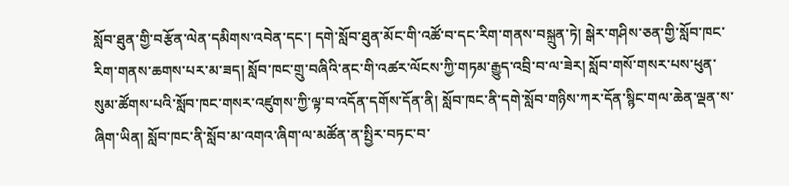སློབ་ཐུན་གྱི་བརྩོན་ལེན་དམིགས་འབེན་དང་། དགེ་སློབ་ཐུན་མོང་གི་འཚོ་བ་དང་རིག་གནས་བསྐྲུན་ཏེ། སྒེར་གཤིས་ཅན་གྱི་སློབ་ཁང་རིག་གནས་ཆགས་པར་མ་ཟད། སློབ་ཁང་གྲུ་བཞིའི་ནང་གི་འཚར་ལོངས་ཀྱི་གཏམ་རྒྱུད་འབྲི་བ་ལ་ཟེར། སློབ་གསོ་གསར་པས་ཕུན་སུམ་ཚོགས་པའི་སློབ་ཁང་གསར་འཛུགས་ཀྱི་ལྟ་བ་འདོན་དགོས་དོན་ནི། སློབ་ཁང་ནི་དགེ་སློབ་གཉིས་ཀར་དོན་སྙིང་གལ་ཆེན་ལྡན་ས་ཞིག་ཡིན། སློབ་ཁང་ནི་སློབ་མ་འགའ་ཞིག་ལ་མཚོན་ན་སྤྱིར་བཏང་བ་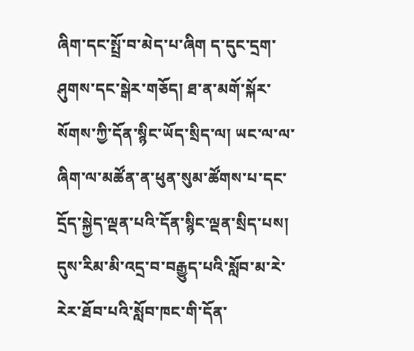ཞིག་དང་སྤྲོ་བ་མེད་པ་ཞིག ད་དུང་དྲག་ཤུགས་དང་སྒེར་གཅོད། ཐ་ན་མགོ་སྐོར་སོགས་ཀྱི་དོན་སྙིང་ཡོད་སྲིད་ལ། ཡང་ལ་ལ་ཞིག་ལ་མཚོན་ན་ཕུན་སུམ་ཚོགས་པ་དང་དྲོད་སྐྱེད་ལྡན་པའི་དོན་སྙིང་ལྡན་སྲིད་པས། དུས་རིམ་མི་འདྲ་བ་བརྒྱུད་པའི་སློབ་མ་རེ་རེར་ཐོབ་པའི་སློབ་ཁང་གི་དོན་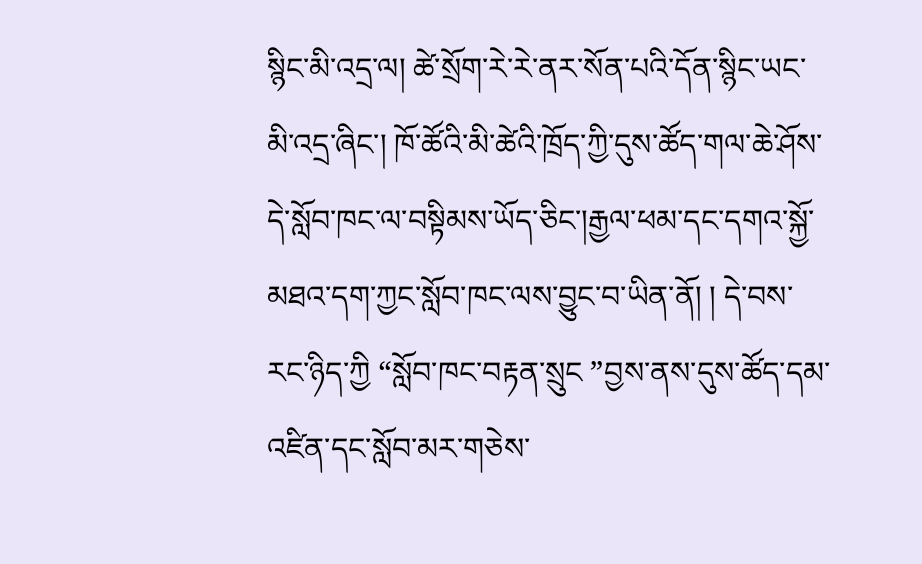སྙིང་མི་འདྲ་ལ། ཚེ་སྲོག་རེ་རེ་ནར་སོན་པའི་དོན་སྙིང་ཡང་མི་འདྲ་ཞིང་། ཁོ་ཚོའི་མི་ཚེའི་ཁྲོད་ཀྱི་དུས་ཚོད་གལ་ཆེ་ཤོས་དེ་སློབ་ཁང་ལ་བསྟིམས་ཡོད་ཅིང་།རྒྱལ་ཕམ་དང་དགའ་སྐྱོ་མཐའ་དག་ཀྱང་སློབ་ཁང་ལས་བྱུང་བ་ཡིན་ནོ། ། དེ་བས་རང་ཉིད་ཀྱི “སློབ་ཁང་བརྟན་སྲུང ”བྱས་ནས་དུས་ཚོད་དམ་འཛིན་དང་སློབ་མར་གཅེས་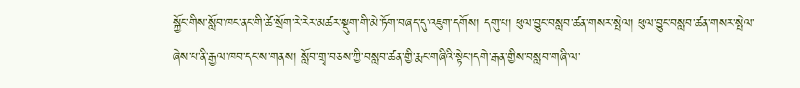སྐྱོང་གིས་སློབ་ཁང་ནང་གི་ཚེ་སྲོག་རེ་རེར་མཚར་སྡུག་གི་མེ་ཏོག་བཞད་དུ་འཇུག་དགོས། དགུ་པ། ཕུལ་བྱུང་བསླབ་ཚན་གསར་སྤེལ། ཕུལ་བྱུང་བསླབ་ཚན་གསར་སྤེལ་ཞེས་པ་ནི་རྒྱལ་ཁབ་དང་ས་གནས། སློབ་གྲྭ་བཅས་ཀྱི་བསླབ་ཚན་གྱི་རྨང་གཞིའི་སྟེང་།དགེ་རྒན་གྱིས་བསླབ་གཞི་ལ་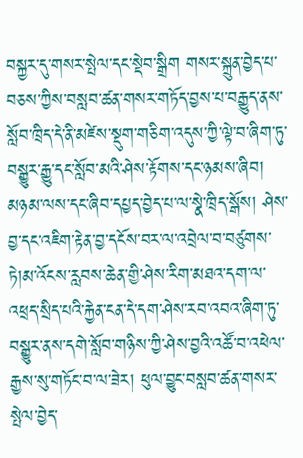བསྐྱར་དུ་གསར་སྤེལ་དང་སྡེབ་སྒྲིག གསར་སྐྲུན་བྱེད་པ་བཅས་ཀྱིས་བསླབ་ཚན་གསར་གཏོད་བྱས་པ་བརྒྱུད་ནས་སློབ་ཁྲིད་དེ་ནི་མཛེས་སྡུག་གཅིག་འདུས་ཀྱི་ལྟེ་བ་ཞིག་ཏུ་བསྒྱུར་རྒྱུ་དང་སློབ་མའི་ཤེས་རྟོགས་དང་ཉམས་ཞིབ། མཉམ་ལས་དང་ཞིབ་དཔྱད་བྱེད་པ་ལ་སྣེ་ཁྲིད་སྒོས། ཤེས་བྱ་དང་འཇིག་རྟེན་བྱ་དངོས་བར་ལ་འབྲེལ་བ་བཙུགས་ཏེ།མ་འོངས་རླབས་ཆེན་གྱི་ཤེས་རིག་མཐའ་དག་ལ་འཕྲད་སྲིད་པའི་རྐྱེན་ངན་དེ་དག་ཤེས་རབ་འབའ་ཞིག་ཏུ་བསྒྱུར་ནས་དགེ་སློབ་གཉིས་ཀྱི་ཤེས་བྱའི་འཚོ་བ་འཕེལ་རྒྱས་སུ་གཏོང་བ་ལ་ཟེར། ཕུལ་བྱུང་བསླབ་ཚན་གསར་སྤེལ་བྱེད་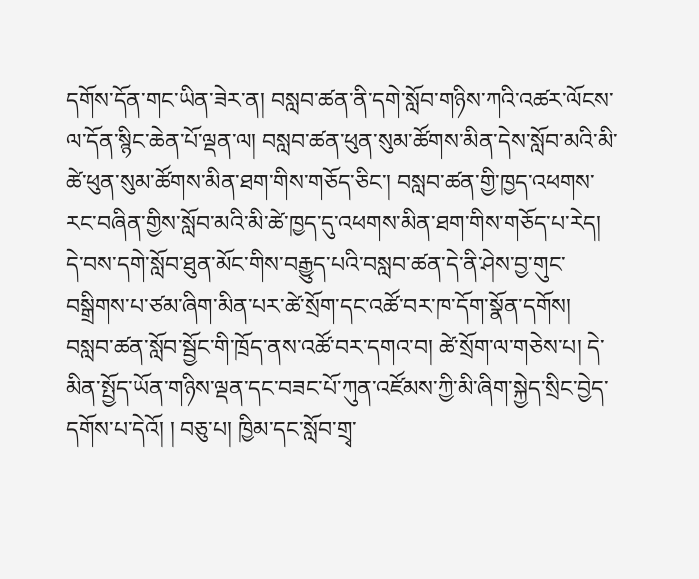དགོས་དོན་གང་ཡིན་ཟེར་ན། བསླབ་ཚན་ནི་དགེ་སློབ་གཉིས་ཀའི་འཚར་ལོངས་ལ་དོན་སྙིང་ཆེན་པོ་ལྡན་ལ། བསླབ་ཚན་ཕུན་སུམ་ཚོགས་མིན་དེས་སློབ་མའི་མི་ཚེ་ཕུན་སུམ་ཚོགས་མིན་ཐག་གིས་གཅོད་ཅིང་། བསླབ་ཚན་གྱི་ཁྱད་འཕགས་རང་བཞིན་གྱིས་སློབ་མའི་མི་ཚེ་ཁྱད་དུ་འཕགས་མིན་ཐག་གིས་གཅོད་པ་རེད། དེ་བས་དགེ་སློབ་ཐུན་མོང་གིས་བརྒྱུད་པའི་བསླབ་ཚན་དེ་ནི་ཤེས་བྱ་གུང་བསྒྲིགས་པ་ཙམ་ཞིག་མིན་པར་ཚེ་སྲོག་དང་འཚོ་བར་ཁ་དོག་སྣོན་དགོས། བསླབ་ཚན་སློབ་སྦྱོང་གི་ཁྲོད་ནས་འཚོ་བར་དགའ་བ། ཚེ་སྲོག་ལ་གཅེས་པ། དེ་མིན་སྤྱོད་ཡོན་གཉིས་ལྡན་དང་བཟང་པོ་ཀུན་འཛོམས་ཀྱི་མི་ཞིག་སྐྱེད་སྲིང་བྱེད་དགོས་པ་དེའོ། ། བཅུ་པ། ཁྱིམ་དང་སློབ་གྲྭ་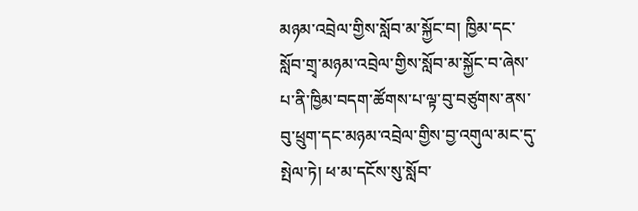མཉམ་འབྲེལ་གྱིས་སློབ་མ་སྐྱོང་བ། ཁྱིམ་དང་སློབ་གྲྭ་མཉམ་འབྲེལ་གྱིས་སློབ་མ་སྐྱོང་བ་ཞེས་པ་ནི་ཁྱིམ་བདག་ཚོགས་པ་ལྟ་བུ་བཙུགས་ནས་བུ་ཕྲུག་དང་མཉམ་འབྲེལ་གྱིས་བྱ་འགུལ་མང་དུ་སྤེལ་ཏེ། ཕ་མ་དངོས་སུ་སློབ་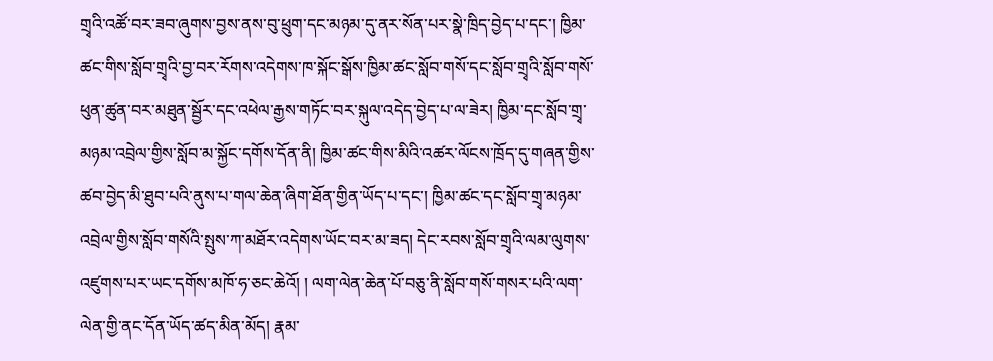གྲྭའི་འཚོ་བར་ཟབ་ཞུགས་བྱས་ནས་བུ་ཕྲུག་དང་མཉམ་དུ་ནར་སོན་པར་སྣེ་ཁྲིད་བྱེད་པ་དང་། ཁྱིམ་ཚང་གིས་སློབ་གྲྭའི་བྱ་བར་རོགས་འདེགས་ཁ་སྐོང་སྒོས་ཁྱིམ་ཚང་སློབ་གསོ་དང་སློབ་གྲྭའི་སློབ་གསོ་ཕུན་ཚུན་བར་མཐུན་སྦྱོར་དང་འཕེལ་རྒྱས་གཏོང་བར་སྐུལ་འདེད་བྱེད་པ་ལ་ཟེར། ཁྱིམ་དང་སློབ་གྲྭ་མཉམ་འབྲེལ་གྱིས་སློབ་མ་སྐྱོང་དགོས་དོན་ནི། ཁྱིམ་ཚང་གིས་མིའི་འཚར་ལོངས་ཁྲོད་དུ་གཞན་གྱིས་ཚབ་བྱེད་མི་ཐུབ་པའི་ནུས་པ་གལ་ཆེན་ཞིག་ཐོན་གྱིན་ཡོད་པ་དང་། ཁྱིམ་ཚང་དང་སློབ་གྲྭ་མཉམ་འབྲེལ་གྱིས་སློབ་གསོའི་སྤུས་ཀ་མཐོར་འདེགས་ཡོང་བར་མ་ཟད། དེང་རབས་སློབ་གྲྭའི་ལམ་ལུགས་འཛུགས་པར་ཡང་དགོས་མཁོ་ཧ་ཅང་ཆེའོ། ། ལག་ལེན་ཆེན་པོ་བཅུ་ནི་སློབ་གསོ་གསར་པའི་ལག་ལེན་གྱི་ནང་དོན་ཡོད་ཚད་མིན་མོད། རྣམ་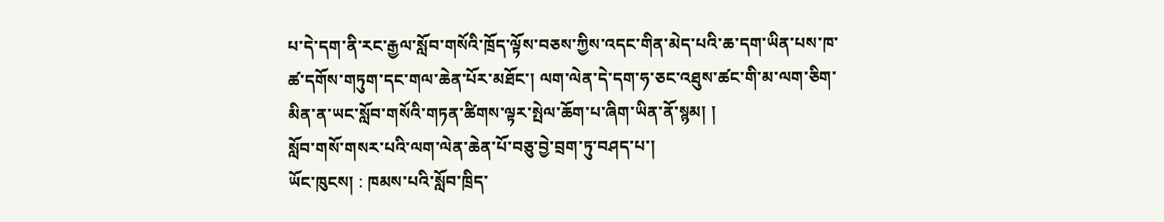པ་དེ་དག་ནི་རང་རྒྱལ་སློབ་གསོའི་ཁྲོད་ལྟོས་བཅས་ཀྱིས་འདང་གིན་མེད་པའི་ཆ་དག་ཡིན་པས་ཁ་ཚ་དགོས་གཏུག་དང་གལ་ཆེན་པོར་མཐོང་། ལག་ལེན་དེ་དག་ཧ་ཅང་འཐུས་ཚང་གི་མ་ལག་ཅིག་མིན་ན་ཡང་སློབ་གསོའི་གཏན་ཚིགས་ལྟར་སྤེལ་ཆོག་པ་ཞིག་ཡིན་ནོ་སྙམ། །
སློབ་གསོ་གསར་པའི་ལག་ལེན་ཆེན་པོ་བཅུ་བྱེ་བྲག་ཏུ་བཤད་པ་།
ཡོང་ཁུངས། : ཁམས་པའི་སློབ་ཁྲིད་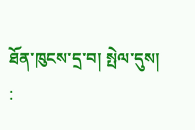ཐོན་ཁུངས་དྲ་བ། སྤེལ་དུས། :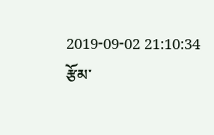2019-09-02 21:10:34
རྩོམ་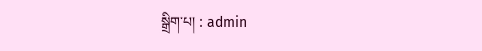སྒྲིག་པ། : admin